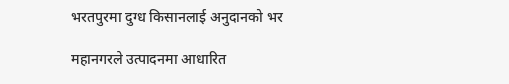भरतपुरमा दुग्ध किसानलाई अनुदानको भर

महानगरले उत्पादनमा आधारित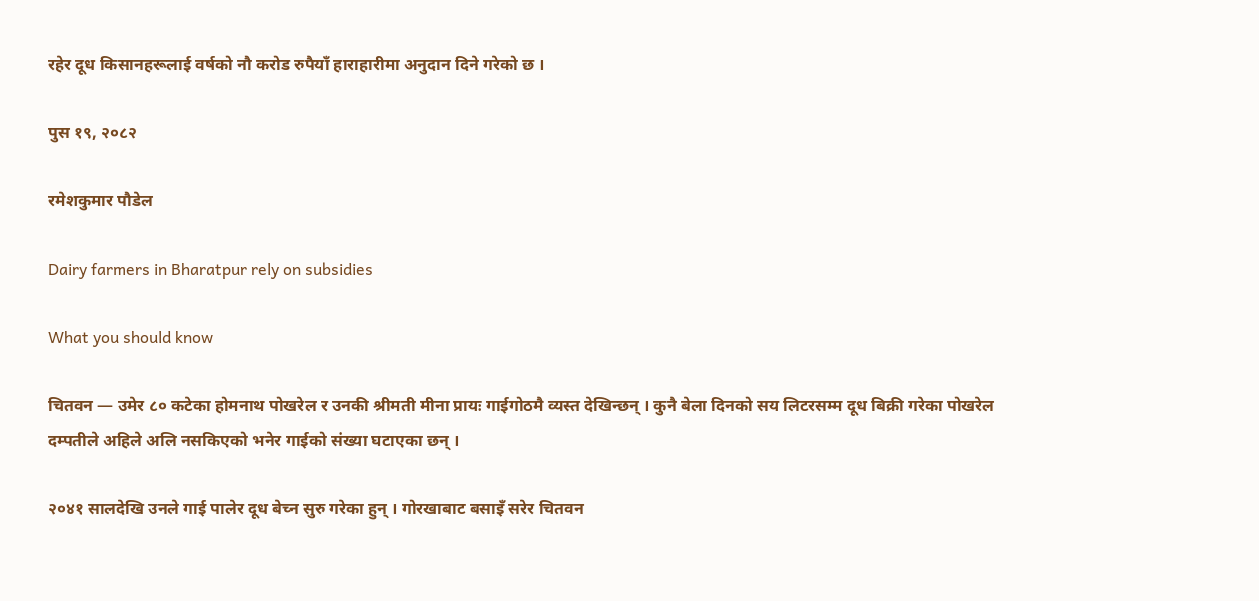रहेर दूध किसानहरूलाई वर्षको नौ करोड रुपैयाँ हाराहारीमा अनुदान दिने गरेको छ ।

पुस १९, २०८२

रमेशकुमार पौडेल

Dairy farmers in Bharatpur rely on subsidies

What you should know

चितवन — उमेर ८० कटेका होमनाथ पोखरेल र उनकी श्रीमती मीना प्रायः गाईगोठमै व्यस्त देखिन्छन् । कुनै बेला दिनको सय लिटरसम्म दूध बिक्री गरेका पोखरेल दम्पतीले अहिले अलि नसकिएको भनेर गाईको संख्या घटाएका छन् ।

२०४१ सालदेखि उनले गाई पालेर दूध बेच्न सुरु गरेका हुन् । गोरखाबाट बसाइँ सरेर चितवन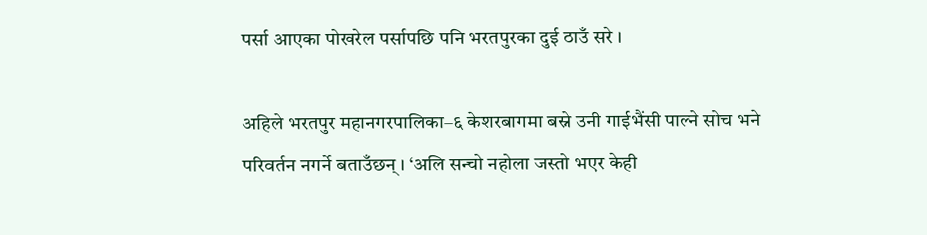पर्सा आएका पोखरेल पर्सापछि पनि भरतपुरका दुई ठाउँ सरे ।

अहिले भरतपुर महानगरपालिका–६ केशरबागमा बस्ने उनी गाईभैंसी पाल्ने सोच भने परिवर्तन नगर्ने बताउँछन् । ‘अलि सन्चो नहोला जस्तो भएर केही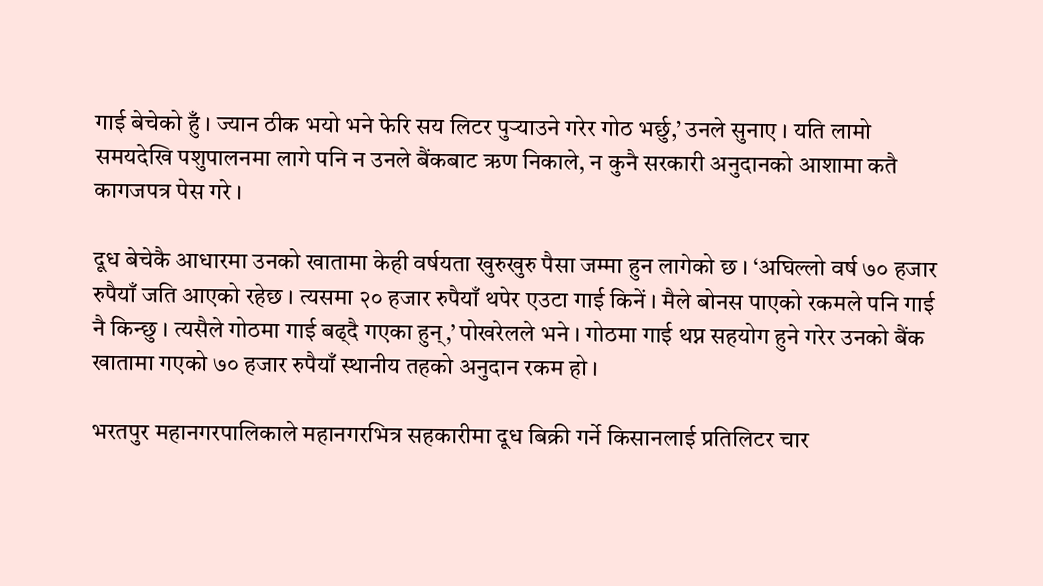गाई बेचेको हुँ । ज्यान ठीक भयो भने फेरि सय लिटर पुर्‍याउने गरेर गोठ भर्छु,’ उनले सुनाए । यति लामो समयदेखि पशुपालनमा लागे पनि न उनले बैंकबाट ऋण निकाले, न कुनै सरकारी अनुदानको आशामा कतै कागजपत्र पेस गरे ।

दूध बेचेकै आधारमा उनको खातामा केही वर्षयता खुरुखुरु पैसा जम्मा हुन लागेको छ । ‘अघिल्लो वर्ष ७० हजार रुपैयाँ जति आएको रहेछ । त्यसमा २० हजार रुपैयाँ थपेर एउटा गाई किनें । मैले बोनस पाएको रकमले पनि गाई नै किन्छु । त्यसैले गोठमा गाई बढ्दै गएका हुन्,’ पोखरेलले भने । गोठमा गाई थप्न सहयोग हुने गरेर उनको बैंक खातामा गएको ७० हजार रुपैयाँ स्थानीय तहको अनुदान रकम हो ।

भरतपुर महानगरपालिकाले महानगरभित्र सहकारीमा दूध बिक्री गर्ने किसानलाई प्रतिलिटर चार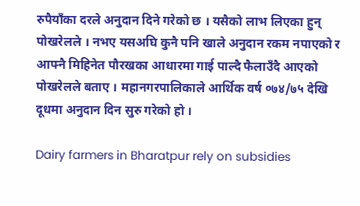रुपैयाँका दरले अनुदान दिने गरेको छ । यसैको लाभ लिएका हुन् पोखरेलले । नभए यसअघि कुनै पनि खाले अनुदान रकम नपाएको र आफ्नै मिहिनेत पौरखका आधारमा गाई पाल्दै फैलाउँदै आएको पोखरेलले बताए । महानगरपालिकाले आर्थिक वर्ष ०७४/७५ देखि दूधमा अनुदान दिन सुरु गरेको हो ।

Dairy farmers in Bharatpur rely on subsidies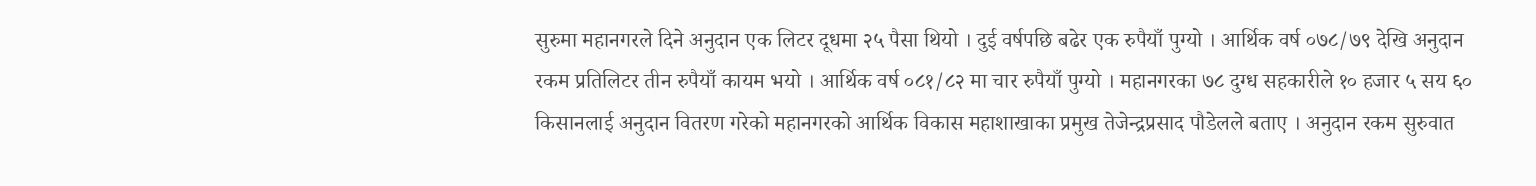सुरुमा महानगरले दिने अनुदान एक लिटर दूधमा २५ पैसा थियो । दुई वर्षपछि बढेर एक रुपैयाँ पुग्यो । आर्थिक वर्ष ०७८/७९ देखि अनुदान रकम प्रतिलिटर तीन रुपैयाँ कायम भयो । आर्थिक वर्ष ०८१/८२ मा चार रुपैयाँ पुग्यो । महानगरका ७८ दुग्ध सहकारीले १० हजार ५ सय ६० किसानलाई अनुदान वितरण गरेको महानगरको आर्थिक विकास महाशाखाका प्रमुख तेजेन्द्रप्रसाद पौडेलले बताए । अनुदान रकम सुरुवात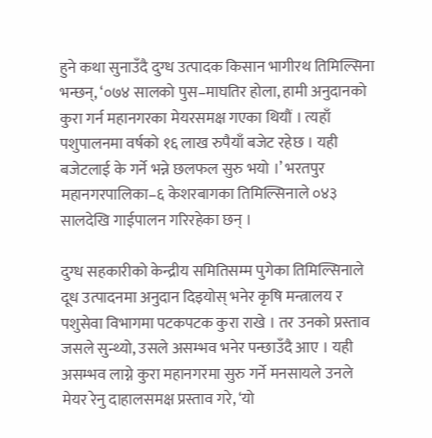हुने कथा सुनाउँदै दुग्ध उत्पादक किसान भागीरथ तिमिल्सिना भन्छन्, ‘०७४ सालको पुस–माघतिर होला, हामी अनुदानको कुरा गर्न महानगरका मेयरसमक्ष गएका थियौं । त्यहाँ पशुपालनमा वर्षको १६ लाख रुपैयाँ बजेट रहेछ । यही बजेटलाई के गर्ने भन्ने छलफल सुरु भयो ।’ भरतपुर महानगरपालिका–६ केशरबागका तिमिल्सिनाले ०४३ सालदेखि गाईपालन गरिरहेका छन् ।

दुग्ध सहकारीको केन्द्रीय समितिसम्म पुगेका तिमिल्सिनाले दूध उत्पादनमा अनुदान दिइयोस् भनेर कृषि मन्त्रालय र पशुसेवा विभागमा पटकपटक कुरा राखे । तर उनको प्रस्ताव जसले सुन्थ्यो, उसले असम्भव भनेर पन्छाउँदै आए । यही असम्भव लाग्ने कुरा महानगरमा सुरु गर्ने मनसायले उनले मेयर रेनु दाहालसमक्ष प्रस्ताव गरे, ‘यो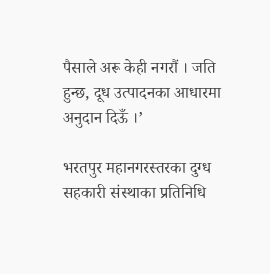पैसाले अरू केही नगरौं । जति हुन्छ, दूध उत्पादनका आधारमा अनुदान दिऊँ ।’

भरतपुर महानगरस्तरका दुग्ध सहकारी संस्थाका प्रतिनिधि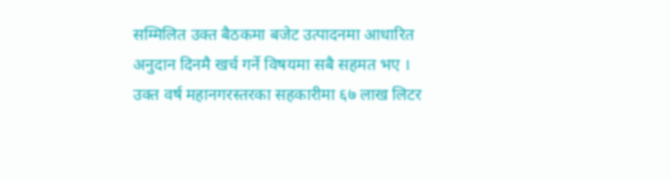सम्मिलित उक्त बैठकमा बजेट उत्पादनमा आधारित अनुदान दिनमै खर्च गर्ने विषयमा सबै सहमत भए । उक्त वर्ष महानगरस्तरका सहकारीमा ६७ लाख लिटर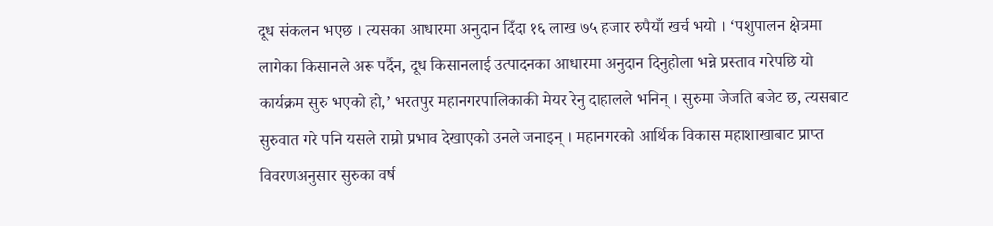दूध संकलन भएछ । त्यसका आधारमा अनुदान दिँदा १६ लाख ७५ हजार रुपैयाँ खर्च भयो । ‘पशुपालन क्षेत्रमा लागेका किसानले अरू पर्दैन, दूध किसानलाई उत्पादनका आधारमा अनुदान दिनुहोला भन्ने प्रस्ताव गरेपछि यो कार्यक्रम सुरु भएको हो,’ भरतपुर महानगरपालिकाकी मेयर रेनु दाहालले भनिन् । सुरुमा जेजति बजेट छ, त्यसबाट सुरुवात गरे पनि यसले राम्रो प्रभाव देखाएको उनले जनाइन् । महानगरको आर्थिक विकास महाशाखाबाट प्राप्त विवरणअनुसार सुरुका वर्ष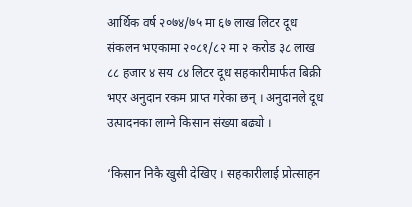आर्थिक वर्ष २०७४/७५ मा ६७ लाख लिटर दूध संकलन भएकामा २०८१/८२ मा २ करोड ३८ लाख ८८ हजार ४ सय ८४ लिटर दूध सहकारीमार्फत बिक्री भएर अनुदान रकम प्राप्त गरेका छन् । अनुदानले दूध उत्पादनका लाग्ने किसान संख्या बढ्यो ।

‘किसान निकै खुसी देखिए । सहकारीलाई प्रोत्साहन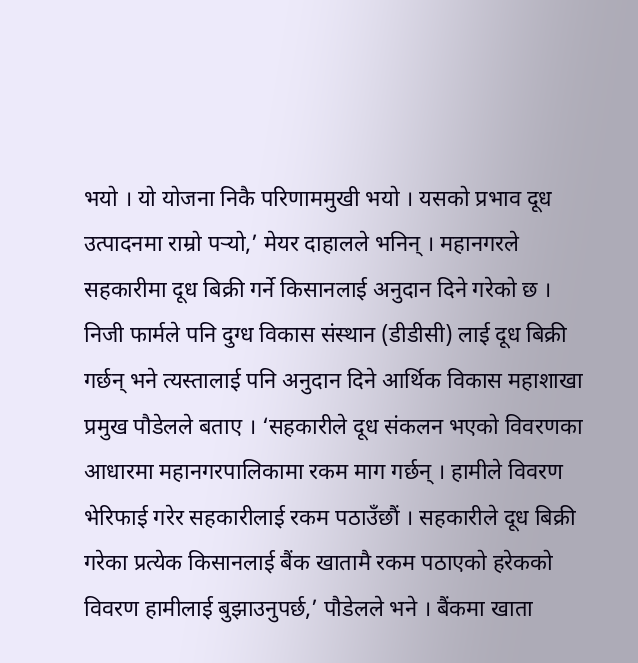भयो । यो योजना निकै परिणाममुखी भयो । यसको प्रभाव दूध उत्पादनमा राम्रो पर्‍यो,’ मेयर दाहालले भनिन् । महानगरले सहकारीमा दूध बिक्री गर्ने किसानलाई अनुदान दिने गरेको छ । निजी फार्मले पनि दुग्ध विकास संस्थान (डीडीसी) लाई दूध बिक्री गर्छन् भने त्यस्तालाई पनि अनुदान दिने आर्थिक विकास महाशाखा प्रमुख पौडेलले बताए । ‘सहकारीले दूध संकलन भएको विवरणका आधारमा महानगरपालिकामा रकम माग गर्छन् । हामीले विवरण भेरिफाई गरेर सहकारीलाई रकम पठाउँछौं । सहकारीले दूध बिक्री गरेका प्रत्येक किसानलाई बैंक खातामै रकम पठाएको हरेकको विवरण हामीलाई बुझाउनुपर्छ,’ पौडेलले भने । बैंकमा खाता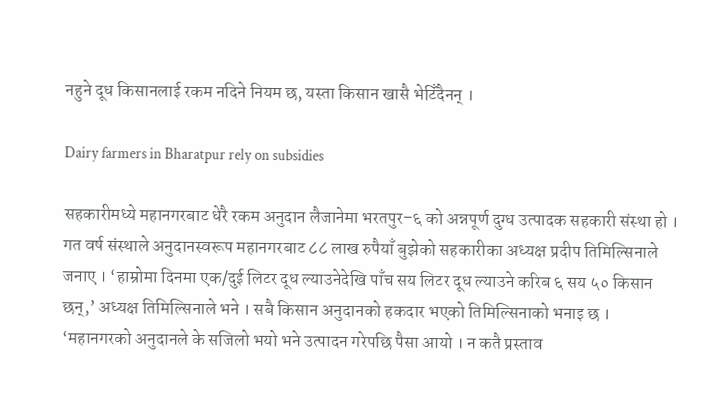नहुने दूध किसानलाई रकम नदिने नियम छ, यस्ता किसान खासै भेटिँदैनन् ।

Dairy farmers in Bharatpur rely on subsidies

सहकारीमध्ये महानगरबाट धेरै रकम अनुदान लैजानेमा भरतपुर–६ को अन्नपूर्ण दुग्ध उत्पादक सहकारी संस्था हो । गत वर्ष संस्थाले अनुदानस्वरूप महानगरबाट ८८ लाख रुपैयाँ बुझेको सहकारीका अध्यक्ष प्रदीप तिमिल्सिनाले जनाए । ‘हाम्रोमा दिनमा एक/दुई लिटर दूध ल्याउनेदेखि पाँच सय लिटर दूध ल्याउने करिब ६ सय ५० किसान छन्,’ अध्यक्ष तिमिल्सिनाले भने । सबै किसान अनुदानको हकदार भएको तिमिल्सिनाको भनाइ छ । ‘महानगरको अनुदानले के सजिलो भयो भने उत्पादन गरेपछि पैसा आयो । न कतै प्रस्ताव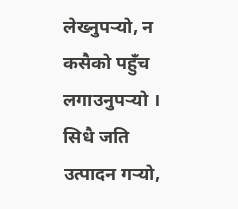लेख्नुपर्‍यो, न कसैको पहुँच लगाउनुपर्‍यो । सिधै जति उत्पादन गर्‍यो,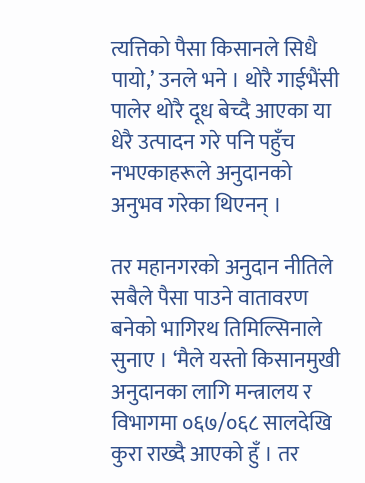त्यत्तिको पैसा किसानले सिधै पायो,’ उनले भने । थोरै गाईभैंसी पालेर थोरै दूध बेच्दै आएका या धेरै उत्पादन गरे पनि पहुँच नभएकाहरूले अनुदानको अनुभव गरेका थिएनन् ।

तर महानगरको अनुदान नीतिले सबैले पैसा पाउने वातावरण बनेको भागिरथ तिमिल्सिनाले सुनाए । ‘मैले यस्तो किसानमुखी अनुदानका लागि मन्त्रालय र विभागमा ०६७/०६८ सालदेखि कुरा राख्दै आएको हुँ । तर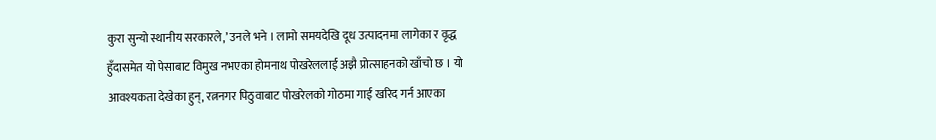कुरा सुन्यो स्थानीय सरकारले,’ उनले भने । लामो समयदेखि दूध उत्पादनमा लागेका र वृद्ध हुँदासमेत यो पेसाबाट विमुख नभएका होमनाथ पोखरेललाई अझै प्रोत्साहनको खाँचो छ । यो आवश्यकता देखेका हुन्, रत्ननगर पिठुवाबाट पोखरेलको गोठमा गाई खरिद गर्न आएका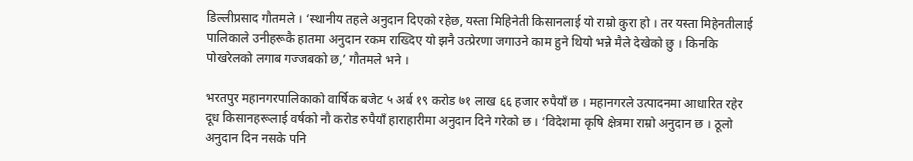डिल्लीप्रसाद गौतमले । ‘स्थानीय तहले अनुदान दिएको रहेछ, यस्ता मिहिनेती किसानलाई यो राम्रो कुरा हो । तर यस्ता मिहेनतीलाई पालिकाले उनीहरूकै हातमा अनुदान रकम राख्दिए यो झनै उत्प्रेरणा जगाउने काम हुने थियो भन्ने मैले देखेको छु । किनकि पोखरेलको लगाब गज्जबको छ,’ गौतमले भने ।

भरतपुर महानगरपालिकाको वार्षिक बजेट ५ अर्ब १९ करोड ७१ लाख ६६ हजार रुपैयाँ छ । महानगरले उत्पादनमा आधारित रहेर दूध किसानहरूलाई वर्षको नौ करोड रुपैयाँ हाराहारीमा अनुदान दिने गरेको छ । ‘विदेशमा कृषि क्षेत्रमा राम्रो अनुदान छ । ठूलो अनुदान दिन नसके पनि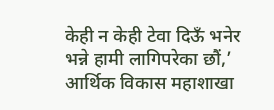केही न केही टेवा दिऊँ भनेर भन्ने हामी लागिपरेका छौं,’ आर्थिक विकास महाशाखा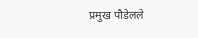प्रमुख पौडेलले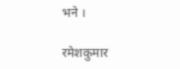भने ।

रमेशकुमार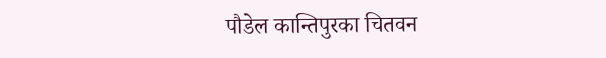पौडेल कान्तिपुरका चितवन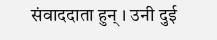संवाददाता हुन् । उनी दुई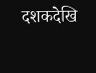दशकदेखि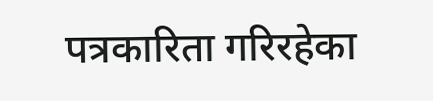पत्रकारिता गरिरहेका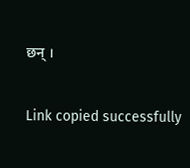छन् ।

Link copied successfully